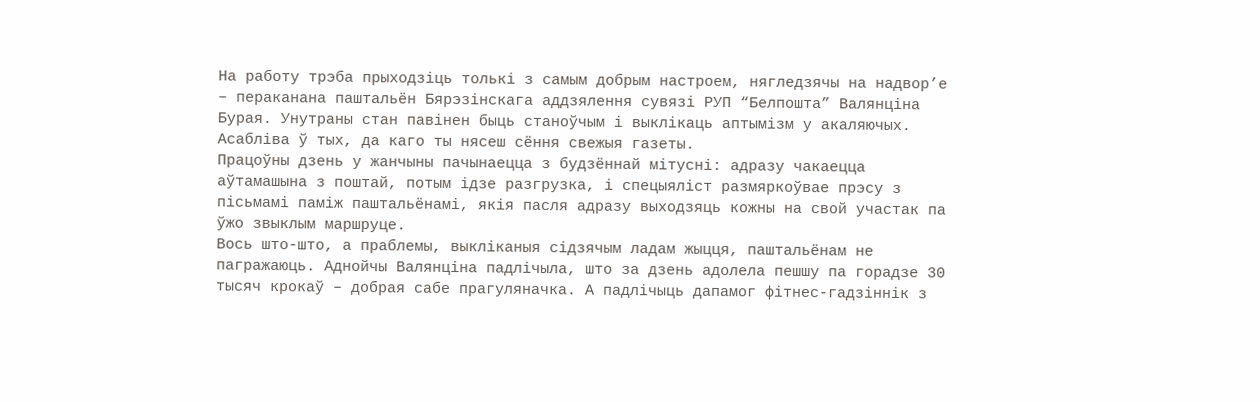На работу трэба прыходзіць толькі з самым добрым настроем, нягледзячы на надвор’е – пераканана паштальён Бярэзінскага аддзялення сувязі РУП “Белпошта” Валянціна Бурая. Унутраны стан павінен быць станоўчым і выклікаць аптымізм у акаляючых. Асабліва ў тых, да каго ты нясеш сёння свежыя газеты.
Працоўны дзень у жанчыны пачынаецца з будзённай мітусні: адразу чакаецца аўтамашына з поштай, потым ідзе разгрузка, і спецыяліст размяркоўвае прэсу з пісьмамі паміж паштальёнамі, якія пасля адразу выходзяць кожны на свой участак па ўжо звыклым маршруце.
Вось што-што, а праблемы, выкліканыя сідзячым ладам жыцця, паштальёнам не пагражаюць. Аднойчы Валянціна падлічыла, што за дзень адолела пешшу па горадзе 30 тысяч крокаў – добрая сабе прагуляначка. А падлічыць дапамог фітнес-гадзіннік з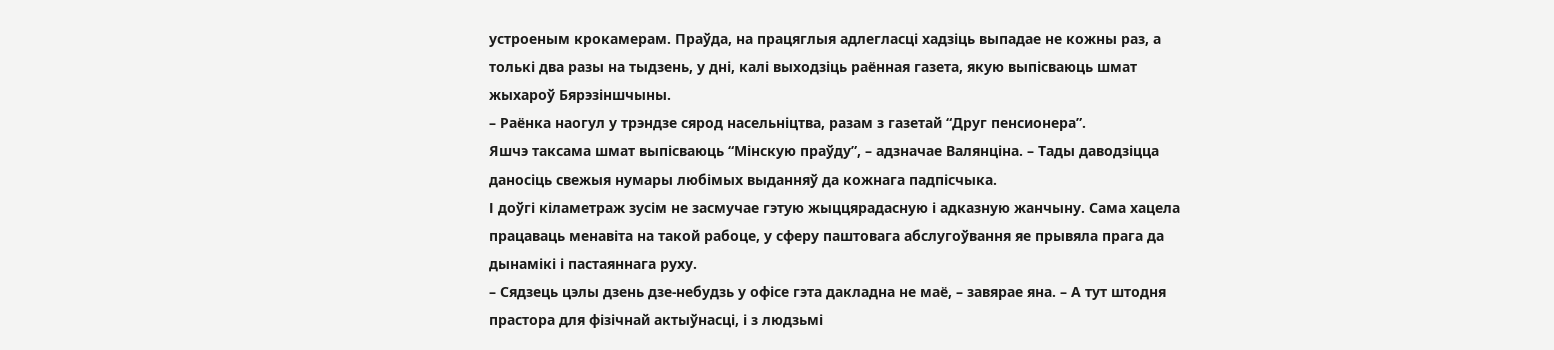устроеным крокамерам. Праўда, на працяглыя адлегласці хадзіць выпадае не кожны раз, а толькі два разы на тыдзень, у дні, калі выходзіць раённая газета, якую выпісваюць шмат жыхароў Бярэзіншчыны.
– Раёнка наогул у трэндзе сярод насельніцтва, разам з газетай “Друг пенсионера”.
Яшчэ таксама шмат выпісваюць “Мінскую праўду”, – адзначае Валянціна. – Тады даводзіцца даносіць свежыя нумары любімых выданняў да кожнага падпісчыка.
І доўгі кіламетраж зусім не засмучае гэтую жыццярадасную і адказную жанчыну. Сама хацела працаваць менавіта на такой рабоце, у сферу паштовага абслугоўвання яе прывяла прага да дынамікі і пастаяннага руху.
– Сядзець цэлы дзень дзе-небудзь у офісе гэта дакладна не маё, – завярае яна. – А тут штодня прастора для фізічнай актыўнасці, і з людзьмі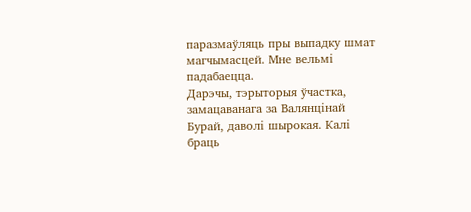паразмаўляць пры выпадку шмат магчымасцей. Мне вельмі падабаецца.
Дарэчы, тэрыторыя ўчастка, замацаванага за Валянцінай Бурай, даволі шырокая. Калі браць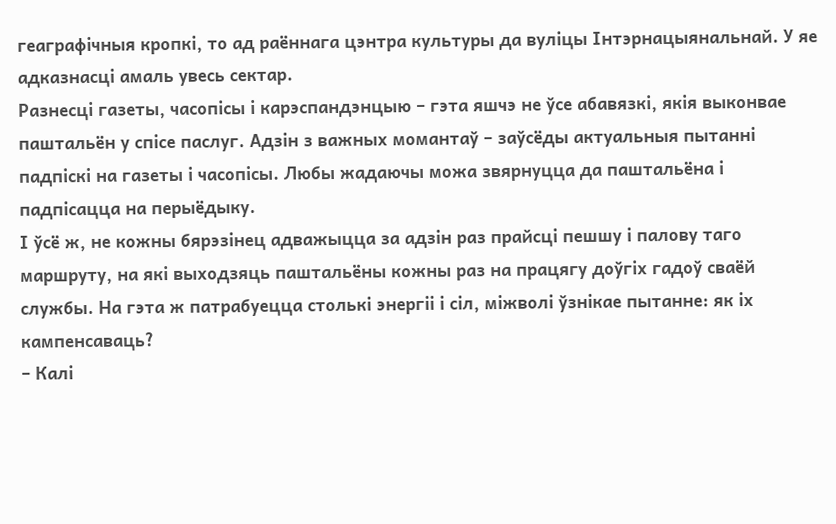геаграфічныя кропкі, то ад раённага цэнтра культуры да вуліцы Інтэрнацыянальнай. У яе адказнасці амаль увесь сектар.
Разнесці газеты, часопісы і карэспандэнцыю – гэта яшчэ не ўсе абавязкі, якія выконвае паштальён у спісе паслуг. Адзін з важных момантаў – заўсёды актуальныя пытанні падпіскі на газеты і часопісы. Любы жадаючы можа звярнуцца да паштальёна і падпісацца на перыёдыку.
І ўсё ж, не кожны бярэзінец адважыцца за адзін раз прайсці пешшу і палову таго маршруту, на які выходзяць паштальёны кожны раз на працягу доўгіх гадоў сваёй службы. На гэта ж патрабуецца столькі энергіі і сіл, міжволі ўзнікае пытанне: як іх кампенсаваць?
– Калі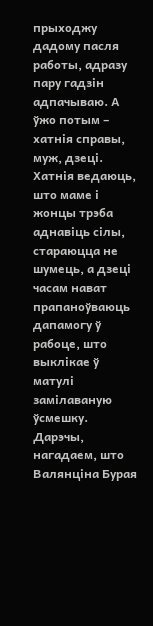прыходжу дадому пасля работы, адразу пару гадзін адпачываю. А ўжо потым – хатнія справы, муж, дзеці.
Хатнія ведаюць, што маме і жонцы трэба аднавіць сілы, стараюцца не шумець, а дзеці часам нават прапаноўваюць дапамогу ў рабоце, што выклікае ў матулі замілаваную ўсмешку. Дарэчы, нагадаем, што Валянціна Бурая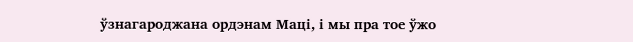ўзнагароджана ордэнам Маці, і мы пра тое ўжо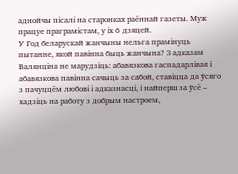аднойчы пісалі на старонках раённай газеты. Муж працуе праграмістам, у іх 6 дзяцей.
У Год беларускай жанчыны нельга прамінуць пытанне, якой павінна быць жанчына? З адказам Валянціна не марудзіць: абавязкова гаспадарлівая і абавязкова павінна сачыць за сабой, ставіцца да ўсяго з пачуццём любові і адказнасці, і найперш за ўсё – хадзіць на работу з добрым настроем,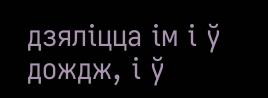дзяліцца ім і ў дождж, і ў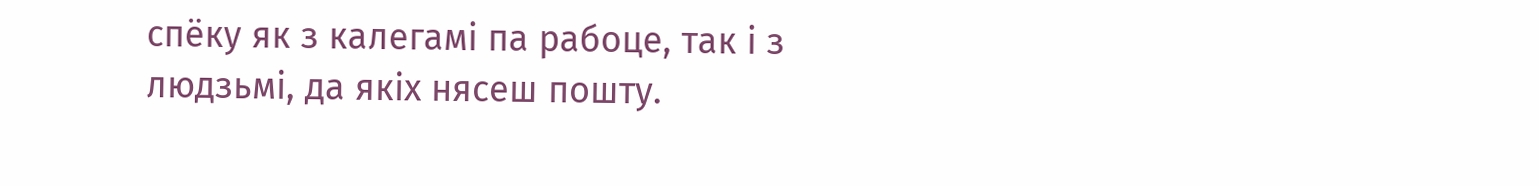спёку як з калегамі па рабоце, так і з людзьмі, да якіх нясеш пошту.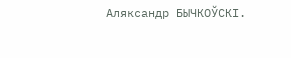Аляксандр БЫЧКОЎСКІ.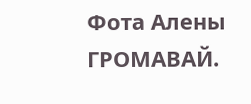Фота Алены ГРОМАВАЙ.